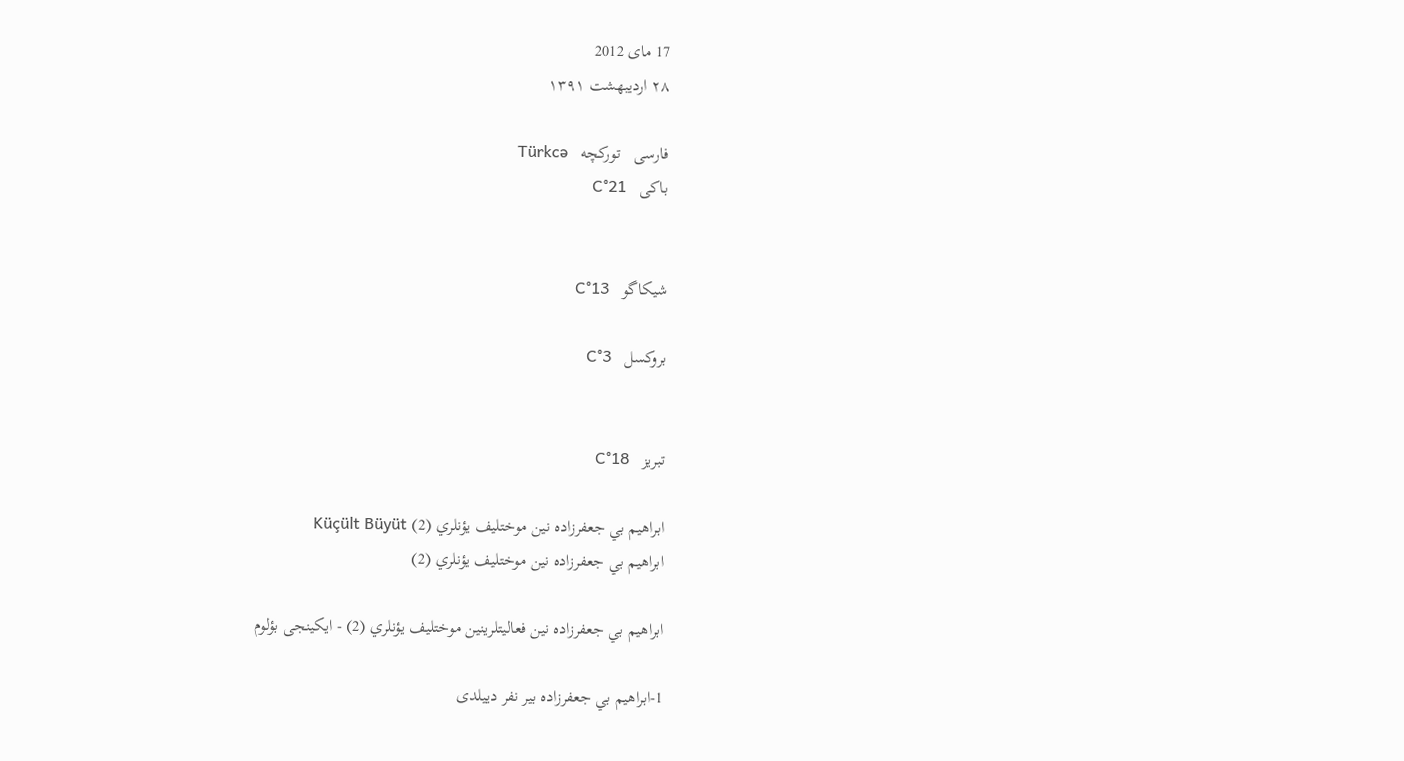17 مای 2012
۲۸ ارديبهشت ۱۳۹۱

فارسی   تورکچه   Türkcə
باکی   21°C


شیکاگو   13°C

بروکسل   3°C


تبریز   18°C

ابراهيم بي جعفرزاده نين موختليف يؤنلري (2) Küçült Büyüt
ابراهيم بي جعفرزاده نين موختليف يؤنلري (2)

ابراهيم بي جعفرزاده نين فعاليتلرينين موختليف يؤنلري (2) - ایکینجی بؤلوم

1-ابراهيم بي جعفرزاده بير نفر دییلدی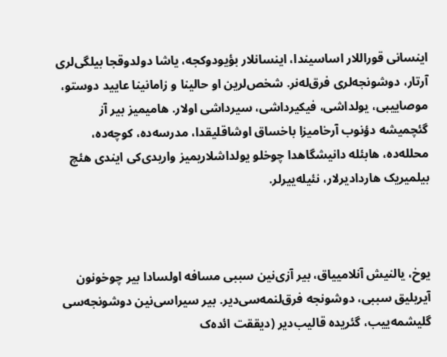اینسانی قوراللار اساسیندا، اینسانلار بؤیودوکجه، یاشا دولدوقجا بیلگی‌لری آرتار، دوشونجه‌لری فرق‌له‌نر. شخص‌لرین او حالینا و زامانینا عایید دوستو، موصاییبی، یولداشی، فیکیرداشی، سیرداشی اولار. هامیمیز بیر آز گئچمیشه دؤنوب آرخامیزا باخساق اوشاقلیقدا، مدرسه‌ده، کوچه‌ده، محلله‌ده، هابئله دانیشگاهدا چوخلو یولداشلاریمیز واریدی‌کی ایندی هئچ بیلمیریک هاردادیرلار، نئیله‌ییرلر.



یوخ، یالنیش آنلامییاق، بیر آزی‌نین سببی مسافه اولسادا بیر چوخونون آیریلیق سببی، دوشونجه فرق‌لنمه‌سی‌دیر. بیر سیراسی‌نین دوشونجه‌سی گلیشمه‌ییب‌، گئریده قالیب‌دیر (دیققت ائده‌ک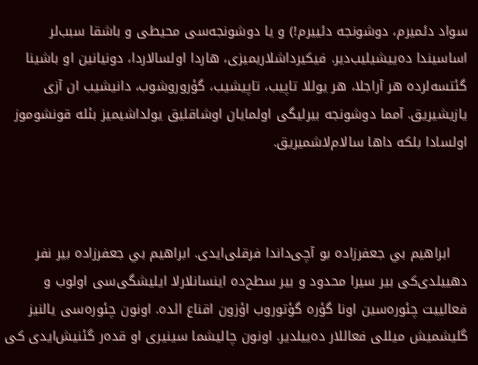سواد دئمیرم، دوشونجه دئییرم!) و یا دوشونجه‌سی محیطی و باشقا سبب‌لر اساسیندا ده‌ییشیلیب‌دیر. فیکیرداشلاریمیزی، هاردا اولسالاردا، دونیانین او باشینا  گئتسه‌لرده هر آراجلا، هر یوللا تاپیب، تاپیشیب، گؤروروشوب، دانیشیب ان آزی یازیشیریق. آمما دوشونجه‌ بیرلیگی اولمایان اوشاقلیق یولداشیمیز بئله قونشوموز اولسادا بلکه داها سالام‌لاشمیریق.



    ابراهيم بي جعفرزاده بو آچی‌داندا فرقلی‌ایدی. ابراهيم بي جعفرزاده بير نفر دهییلدی‌کی بیر سیرا محدود و بیر سطح‌ده اینسانلارلا ایلیشگی‌سی اولوب و فعالییت چئوره‌سین اونا گؤره گؤتوروب اؤزون اقناع ائده. اونون چئوره‌سی یالنیز گلیشمیش میللی فعاللار ده‌ییلدیر. اونون چالیشما سینیری او قده‌ر گئنیش‌ایدی کی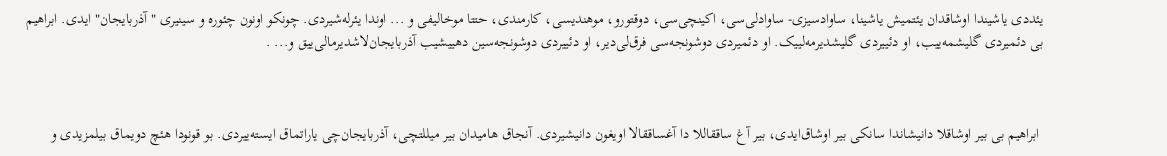یئددی یاشیندا اوشاقدان یئتمیش یاشینا، ساواد‌سیزی- ساوادلی‌سی، اکینچی‌سی، دوقتورو، موهندیسی، کارمندی، حتتا موخالیفی و ... اوندا یئرله‌شیردی. چونکو اونون چئوره‌ و سینیری "آذربایجان" ایدی. ابراهیم بی دئمیردی گلیشمه‌ییب، او دئییردی گلیشدیرمه‌لییک. او دئمیردی دوشونجه‌سی فرق‌لی‌دیر، او دئییردی دوشونجه‌سین دهییشیب آذربایجان‌لاشدیرمالی‌ییق و... .



 ابراهیم بی بیر اوشاقلا دانیشاندا سانکی بیر اوشاق‌ایدی، بیر آغ ساققاللا دا آغساققالا اویغون دانیشیردی. آنجاق هامیدان بیر میللتچی، آذربایجان‌چی یاراتماق ایسته‌ییردی. بو قونودا هئچ دویماق بیلمزیدی و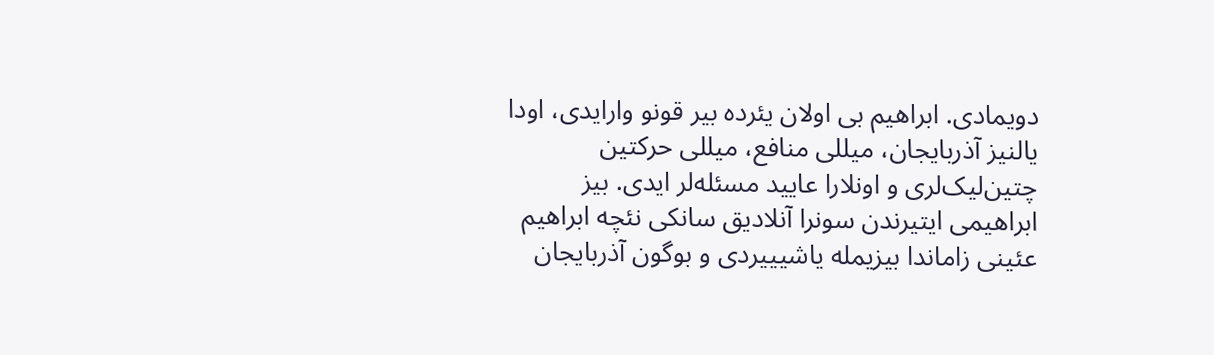دویمادی. ابراهیم بی اولان یئرده بیر قونو وارایدی، اودا یالنیز آذربایجان، میللی منافع، میللی حرکتین چتین‌لیک‌لری و اونلارا عایید مسئله‌لر ایدی. بیز ابراهیمی ایتیرندن سونرا آنلادیق سانکی نئچه ابراهیم عئینی زاماندا بیزیمله یاشیییردی و بوگون آذربایجان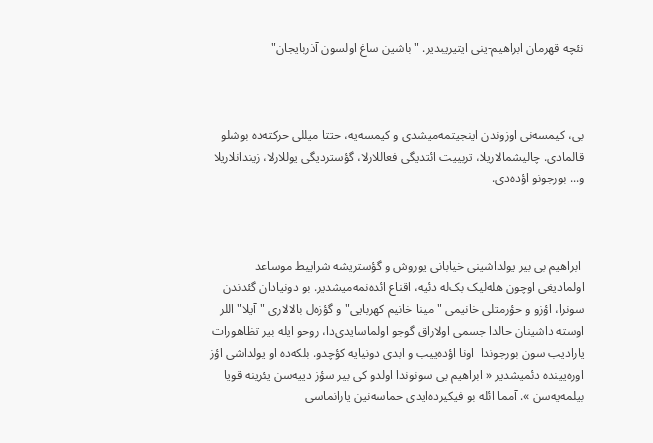نئچه قهرمان ابراهیم-ینی ایتیریبدیر. "باشین ساغ اولسون آذربایجان"



بی، کیمسه‌نی اوزوندن اینجیتمه‌میشدی و کیمسه‌یه‌، حتتا میللی حرکته‌ده بوشلو قالمادی. چالیشمالاریلا، تربییت ائتدیگی فعاللارلا، گؤستردیگی یوللارلا، زیندانلاریلا و... بورجونو اؤده‌دی.



 ابراهیم بی بیر یولداشینی خیابانی یوروش و گؤستریشه شراییط موساعد اولمادیغی اوچون هله‌لیک بک‌له دئیه، اقناع ائده‌نمه‌میشدیر. بو دونیادان گئدندن سونرا، اؤزو و حؤرمتلی خانیمی "مینا خانیم کهربایی" و گؤزه‌ل بالالاری "آیلا" اللر اوسته داشینان حالدا جسمی اولاراق گوجو اولماسایدی‌دا، روحو ایله بیر تظاهورات یارادیب سون بورجوندا  اونا اؤده‌ییب و ابدی دونیایه کؤچدو. بلکه‌ده او یولداشی اؤز اوره‌یینده دئمیشدیر « ابراهیم بی سونوندا اولدو کی بیر سؤز دییه‌سن یئرینه قویا بیلمه‌یه‌سن ». آمما ائله بو فیکیرده‌ایدی حماسه‌نین یارانماسی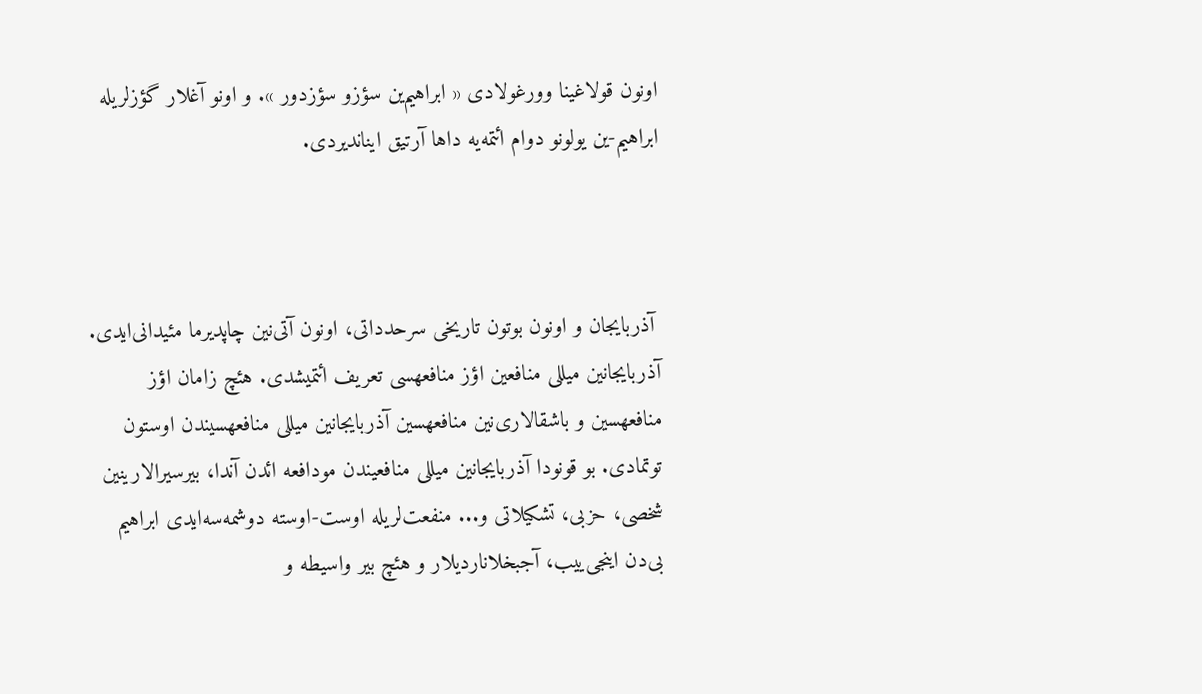اونون قولاغینا وورغولادی « ابراهیم‌ین سؤزو سؤزدور ». و اونو آغلار گؤزلریله ابراهیم-ین یولونو دوام ائتمه‌یه داها آرتیق ایناندیردی.



 آذربایجان و اونون بوتون تاریخی سرحدداتی، اونون آتی‌نین چاپدیرما مئیدانی‌ایدی. آذربایجانین میللی منافعین اؤز منافعهسی تعریف ائتمیشدی. هئچ زامان اؤز منافعهسین و باشقالاری‌نین منافعهسین آذربایجانین میللی منافعهسیندن اوستون توتمادی. بو قونودا آذربایجانین میللی منافعیندن مودافعه ائدن آندا، بیرسیرالارینین شخصی، حزبی، تشکیلاتی و... منفعت‌لریله اوست-اوسته دوشمه‌سه‌ایدی ابراهیم بی‌دن اینجی‌ییب، آجبخلاناردیلار و هئچ بیر واسیطه و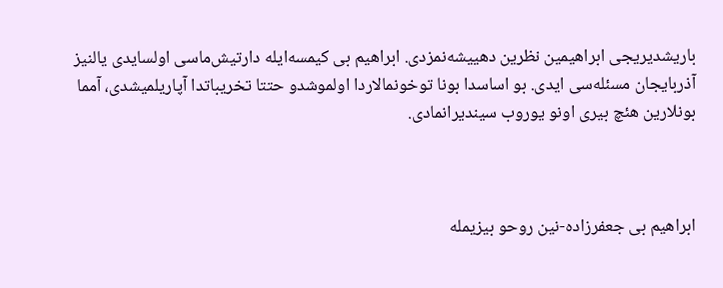باریشدیریجی ابراهیمین نظرین دهییشه‌نمزدی. ابراهیم بی کیمسه‌ایله دارتیش‌ماسی اولسایدی یالنیز آذربایجان مسئله‌سی ایدی. بو اساسدا بونا توخونمالاردا اولموشدو حتتا تخریباتدا آپاریلمیشدی، آمما بونلارین هئچ بیری اونو یوروب سیندیرانمادی.



ابراهیم بی جعفرزاده-نین روحو بیزیمله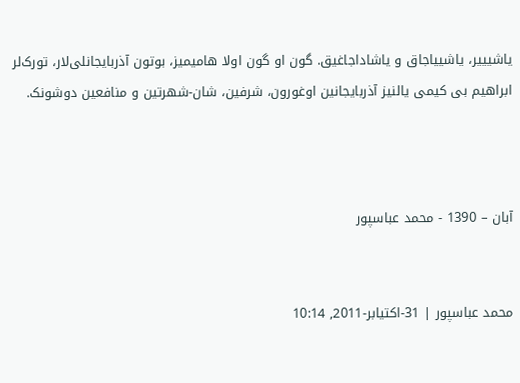یاشیییر، یاشییاجاق و یاشاداجاغیق. گون او گون اولا هامیمیز، بوتون آذربایجانلی‌لار، تورک‌لر  ابراهیم بی کیمی یالنیز آذربایجانین اوغورون، شرفین، شان-شهرتین و منافعین دوشونک.



آبان – 1390 - محمد عباسپور


محمد عباسپور | 31-اکتیابر-2011, 10:14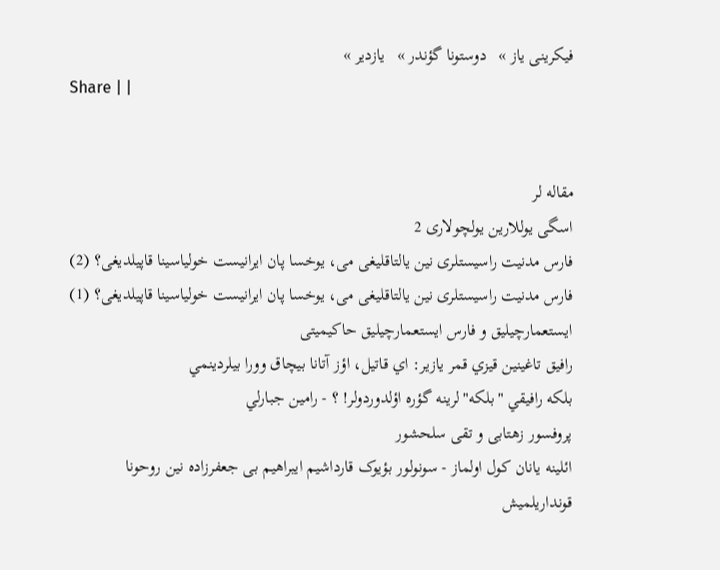فيكرينى ياز »   دوستونا گؤندر »   يازدير »
Share | |


مقاله لر
اسگی یوللارین یولچولاری 2
فارس مدنیت راسیستلری نین یالتاقلیغی می، یوخسا پان ایرانیست خولیاسینا قاپیلدیغی؟ (2)
فارس مدنیت راسیستلری نین یالتاقلیغی می، یوخسا پان ایرانیست خولیاسینا قاپیلدیغی؟ (1)
ایستعمارچیلیق و فارس ایستعمارچیلیق حاکیمیتی
رافيق تاغينين قيزي قمر يازير: اي قاتيل، اؤز آتانا بيچاق وورا بيلردينمي
بلکه رافيقي "بلکه"لرينه گؤره اؤلدوردولر! ؟ - رامين جبارلي
پروفسور زهتابی و تقی سلحشور
ائلینه یانان کول اولماز - سونولور بؤیوک قارداشیم ایبراهیم بی جعفرزاده نین روحونا
قونداریلمیش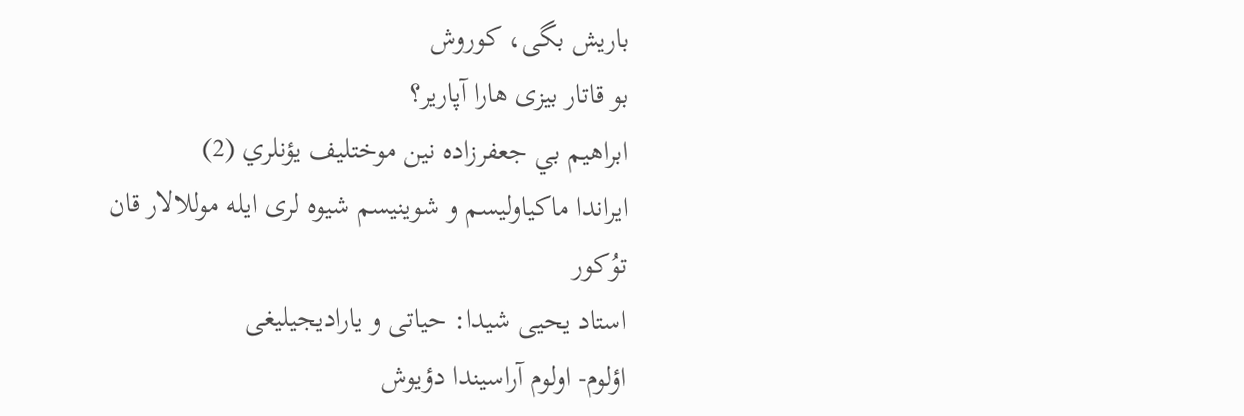باریش بگی، کوروش
بو قاتار بیزی هارا آپاریر؟
ابراهيم بي جعفرزاده نين موختليف يؤنلري (2)
ایراندا ماکیاولیسم و شوینیسم شیوه لری ایله موللالار قان توُکور
استاد یحیی شیدا: حیاتی و یارادیجیلیغی
اؤلوم- اولوم آراسیندا دؤیوش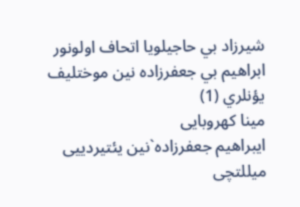شيرزاد بي حاجيلويا اتحاف اولونور
ابراهيم بي جعفرزاده نين موختليف يؤنلري (1)
مینا کهروبایی
ایبراهیم جعفرزاده`نین یئتیردییی میللتچی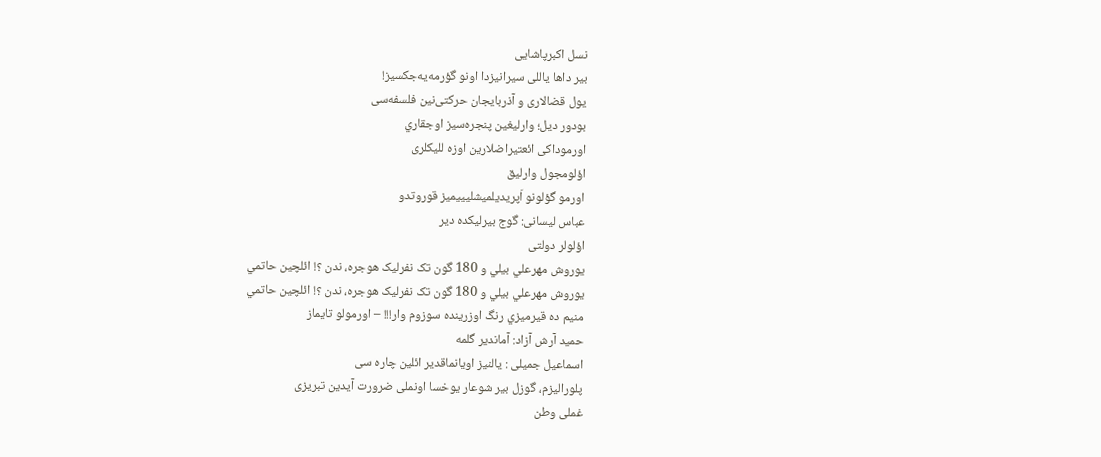نسل اکبرپاشایی
بیر داها یاللی سیرانیزدا اونو گؤرمه‌یه‌جکسیز!
یول قضالاری و آذربایجان حرکتی‌نین فلسفه‌سی
بودور ديل؛ وارليغين پنجره‌سيز اوجقاري
اورموداکی ائعتیراضلارین اوزه للیکلری
اؤلومجول وارلیق
اورمو گؤلونو اَپريديلميشليیيميز قوروتدو
عباس لیسانی: گوج بیرلیکده دیر
اؤلولر دولتی
يوروش مهرعلي بيلي و 180 گون تک نفرليک هوجره، ندن ؟! ائلچين حاتمي
يوروش مهرعلي بيلي و 180 گون تک نفرليک هوجره، ندن ؟! ائلچين حاتمي
منيم ده قيرميزي رنگ اوزرينده سوزوم وار!!! – اورمولو تایماز
حميد آرش آزاد: آماندیر گلمه
اسماعیل جمیلی : یالنیز اویانماقدیر ائلین چاره سی
پلورالیزم، گوزل بیر شوعار یوخسا اونملی ضرورت آیدین تبریزی
غملی وطن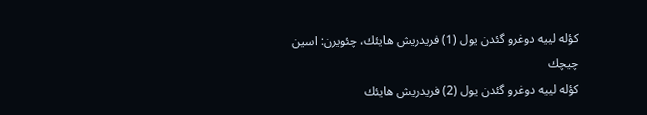كؤله ‌لييه دوغرو گئدن يول (1) فريدريش هايئك، چئويرن: اسين چيچك
كؤله ‌لييه دوغرو گئدن يول (2) فريدريش هايئك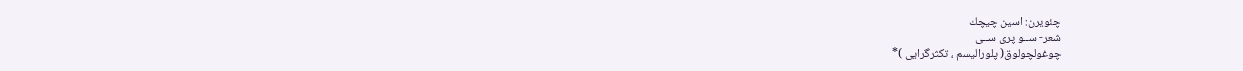چئويرن: اسين چيچك
شعر- ســو پری ســی
چوغولچولوق( پلورالیسم ، تکثرگرایی )*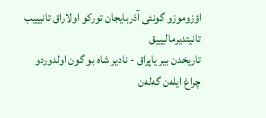اؤزوموزو گونئی آذربایجان تورکو اولا‌راق تانیییب تانیتدیرماليييق
تاريخدن بير ياپراق - نادير شاه بو گون اولدوردو
چراغ ايله‌ن گه‌له‌ن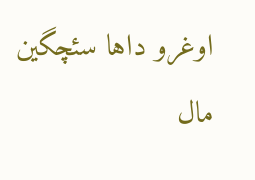اوغرو داها سئچگين مال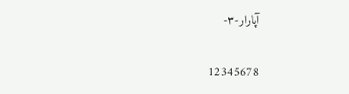آپارار-۳-

12345678